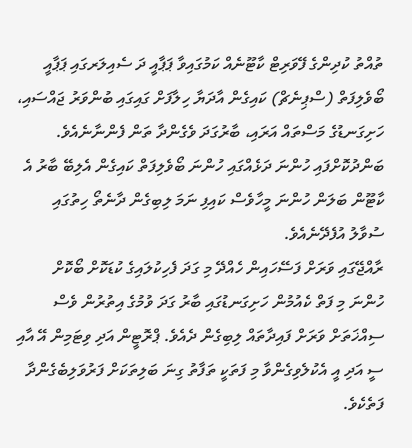ތުއްތު ކުދިންގެ ފޭވަރިޓް ކާޓޫނެއް ކަމުގައިވާ ޕަޕާއީ ދަ ސެއިލަރގައި ޕަޕާއީ ބޯވެލިފަތް (ސްޕިނެޗް) ކައިގެން އާދަޔާ ހިލާފަށް ގައިގައި ބުންވަރު ޖައްސައި، ހަށިގަނޑުގެ މަސްތައް އަރައި، ބާރުގަދަ ވެގެންދާ ތަން ފެންނާނެއެވެ. ބަންދުކޮށްފައި ހުންނަ ދަޅެއްގައި ހުންނަ ބޯވެލިފަތް ކައިގެން އެލިބޭ ބާރު އެ ކާޓޫން ބަލަން ހުންނަ މީހާވެސް ކައިފި ނަމަ ލިބިގެން ދާނެތޯ ހިތުގައި ސުވާލު އުފެދޭނެއެވެ.
ރާއްޖޭގައި ވަރަށް ފަސޭހައިން ހެއްދޭ މި ގަދަ ފެހިކުލައިގެ ކުޑަކޮށް ބޯކޮށް ހުންނަ މި ފަތް ކެއުމުން ހަށިގަނޑުގައި ބާރު ގަދަ ވުމުގެ އިތުރުން ވެސް ސިއްޚަތަށް ވަރަށް ފައިދާތައް ލިބިގެން ދެއެވެ. ޕްރޮޓީން އަދި ވިޓަމިން އޭ އާއި ސީ އަދި އީ އެކުލެވިގެންވާ މި ފަތަކީ ތަފާތު ގިނަ ބަލިތަކަށް ފަރުވަލިބެގެންދާ ފަތެކެވެ.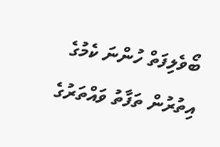ބޯވެލިފަތް ހުންނަ ކެމުގެ އިތުރުން ތަފާތު ވައްތަރުގެ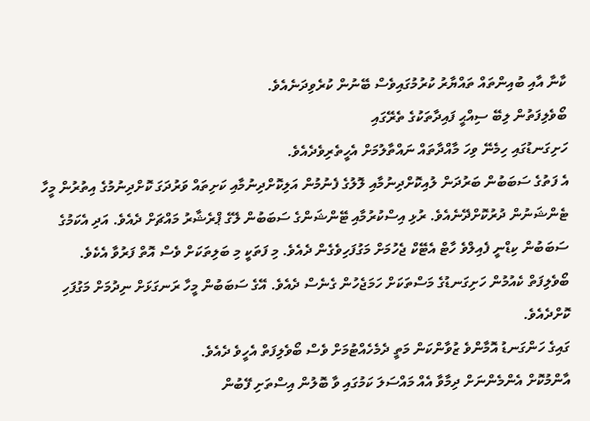ކާނާ އާއި ބުއިންތައް ތައްޔާރު ކުރުމުގައިވެސް ބޭނުން ކުރެވިދަނެއެވެ.
ބޯވެލިފަތުން ލިބޭ ސިއްޙީ ފައިދާތަކުގެ ތެރޭގައި
ހަށިގަނޑުގައި ހިމެނޭ ވިހަ މާއްދާތައް ނައްތާލުމަށް އެހީތެރިވެދެއެވެ.
އެ ފަތުގެ ސަބަބުން ބަރުދަން ލުއިކޮށްދިނުމާއި ލޮލުގެ ފެނުމުން އަލިކޮށްދިނުމާއި ކަށިތައް ވަރުދަގަ ކޮށްދިނުމުގެ އިތުރުން މީހާ ޓެންޝަނުން ދުރުކޮށްދޭނެއެވެ. ރުޅި އިސްކުރުމާއި ޓޭންޝަންގެ ސަބަބުން ލޭގެ ޕްރެޝާރު މައްޗަށް ދެއެވެ. އަދި އެކަމުގެ ސަބަބުން ކިޑްނީ ފެއިލްވެ ހާޓް އެޓޭކް ޖެހުމަށް މަގުފަހިވެގެން ދެއެވެ. މި ފަތަކީ މި ބަލިތަކަށް ވެސް އޮތް ފަރުވާ އެކެވެ.
ބޯވެލިފަތް ކެއުމުން ހަށިގަނޑުގެ މަސްތަކަށް ހަމަޖެހުން ގެނެސް ދެއެވެ. އޭގެ ސަބަބުން މީހާ ރަނގަޅަށް ނިދުމަށް މަގުފަހި ކޮށްދެއެވެ.
ގައިގެ ހަންގަނޑު އޮމާންވެ ޒުވާންކަން މަތީ ދެމެހެއްޓުމަށް ވެސް ބޯވެލިފަތް އެހީވެ ދެއެވެ.
އާންމުކޮށް އެންމެންނަށް ދިމާވާ އެއް މައްސަލަ ކަމުގައި ވާ ބޮލުން އިސްތަށި ފޭބުން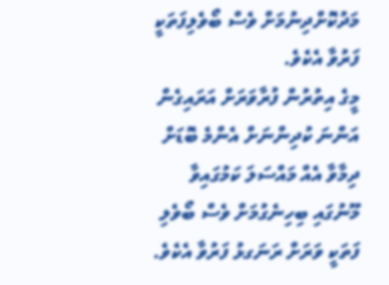މަދުކޮށްދިނުމަށް ވެސް ބޯވެލިފަތަކީ ފަރުވާ އެކެވެ.
މީގެ އިތުރުން ފުރާވަރަށް އަރައިގެން އަންނަ ކުދިންނަށް އެންމެ ބޮޑަށް ދިމާވާ އެއް މައްސަލަ ކަމުގައިވާ މޫނުގައި ބިހިނެގުމަށް ވެސް ބޯވެލި ފަތަކީ ވަރަށް ރަނަގޅު ފަރުވާ އެކެވެ.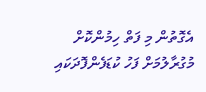އެގޮތުން މި ފަތް ހިމުންކޮށް މުގުރާލުމަށް ފަހު ކުޑަފެންފޮދަކައި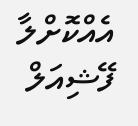އެއްކޮށްލާ ފޭޝިއަލް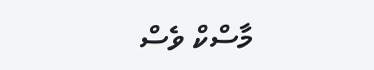މާސްކް ވެސް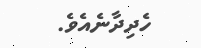ހެދިދާނެއެވެ.